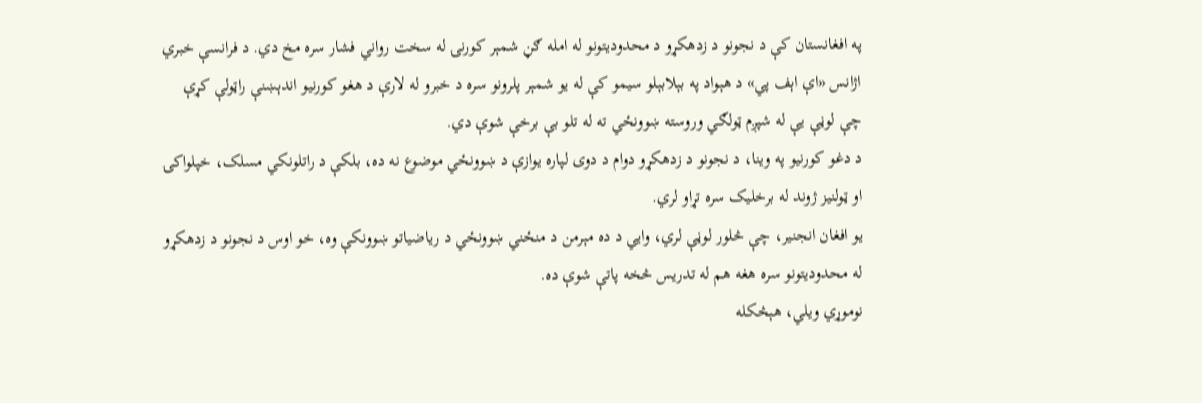په افغانستان کې د نجونو د زدهکړو د محدودیتونو له امله ګڼ شمېر کورنۍ له سخت رواني فشار سره مخ دي. د فرانسې خبري اژانس «اې اېف پي» د هېواد په بېلابېلو سیمو کې له یو شمېر پلرونو سره د خبرو له لارې د هغو کورنیو اندېښنې راټولې کړې چې لوڼې یې له شپږم ټولګي وروسته ښوونځي ته له تلو بې برخې شوې دي.
د دغو کورنیو په وینا، د نجونو د زدهکړو دوام د دوی لپاره یوازې د ښوونځي موضوع نه ده، بلکې د راتلونکي مسلک، خپلواکۍ او ټولنیز ژوند له برخلیک سره تړاو لري.
یو افغان انجنیر، چې څلور لوڼې لري، وایي د ده مېرمن د منځني ښوونځي د ریاضیاتو ښوونکې وه، خو اوس د نجونو د زدهکړو له محدودیتونو سره هغه هم له تدریس څخه پاتې شوې ده.
نوموړي ویلي، هېڅکله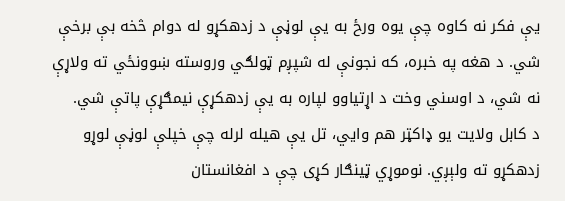یې فکر نه کاوه چې یوه ورځ به یې لوڼې د زدهکړو له دوام څخه بې برخې شي. د هغه په خبره، که نجونې له شپږم ټولګي وروسته ښوونځي ته ولاړې نه شي، د اوسني وخت د اړتیاوو لپاره به یې زدهکړې نیمګړې پاتې شي.
د کابل ولایت یو ډاکټر هم وایي، تل یې هیله لرله چې خپلې لوڼې لوړو زدهکړو ته ولېږي. نوموړي ټینګار کړی چې د افغانستان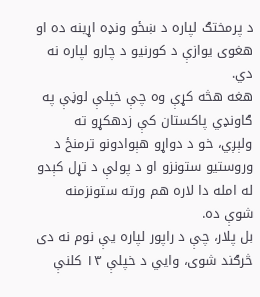د پرمختګ لپاره د ښځو ونډه اړینه ده او هغوی یوازې د کورنیو د چارو لپاره نه دي.
هغه هڅه کړې وه چې خپلې لوڼې په ګاونډي پاکستان کې زدهکړو ته ولېږي، خو د دواړو هېوادونو ترمنځ د وروستیو ستونزو او د پولې د تړل کېدو له امله دا لاره هم ورته ستونزمنه شوې ده.
بل پلار، چې د راپور لپاره یې نوم نه دی څرګند شوی، وایي د خپلې ۱۳ کلنې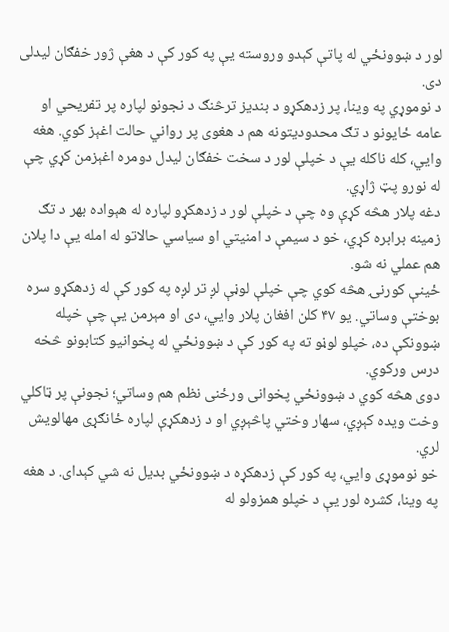لور د ښوونځي له پاتې کېدو وروسته یې په کور کې د هغې ژور خفګان لیدلی دی.
د نوموړي په وینا، پر زدهکړو د بندیز ترڅنګ د نجونو لپاره پر تفریحي او عامه ځایونو د تګ محدودیتونه هم د هغوی پر رواني حالت اغېز کوي. هغه وایي، کله ناکله یې د خپلې لور د سخت خفګان لیدل دومره اغېزمن کړي چې له نورو پټ ژاړي.
دغه پلار هڅه کړې وه چې د خپلې لور د زدهکړو لپاره له هېواده بهر د تګ زمینه برابره کړي، خو د سیمې د امنیتي او سیاسي حالاتو له امله یې دا پلان هم عملي نه شو.
ځینې کورنۍ هڅه کوي چې خپلې لوڼې لږ تر لږه په کور کې له زدهکړو سره بوختې وساتي. یو ۴۷ کلن افغان پلار وایي، دی او مېرمن یې چې خپله ښوونکې ده، خپلو لوڼو ته په کور کې د ښوونځي له پخوانیو کتابونو څخه درس ورکوي.
دوی هڅه کوي د ښوونځي پخوانی ورځنی نظم هم وساتي؛ نجونې پر ټاکلي وخت ویده کېږي، سهار وختي پاڅېږي او د زدهکړې لپاره ځانګړی مهالویش لري.
خو نوموړی وایي، په کور کې زدهکړه د ښوونځي بدیل نه شي کېدای. د هغه په وینا، کشره لور یې د خپلو همزولو له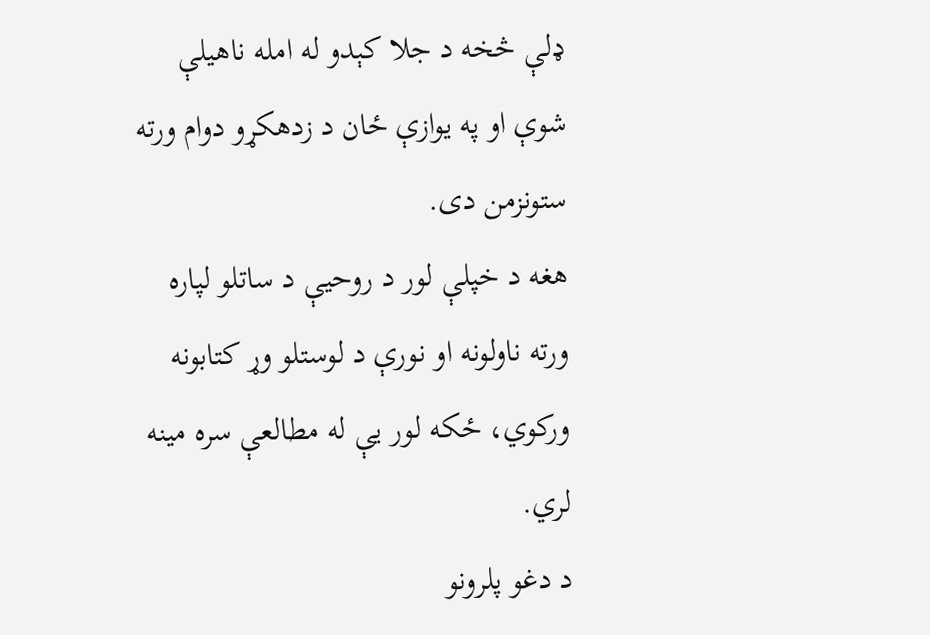ډلې څخه د جلا کېدو له امله ناهیلې شوې او په یوازې ځان د زدهکړو دوام ورته ستونزمن دی.
هغه د خپلې لور د روحیې د ساتلو لپاره ورته ناولونه او نورې د لوستلو وړ کتابونه ورکوي، ځکه لور یې له مطالعې سره مینه لري.
د دغو پلرونو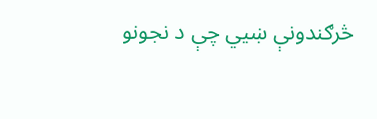څرګندونې ښيي چې د نجونو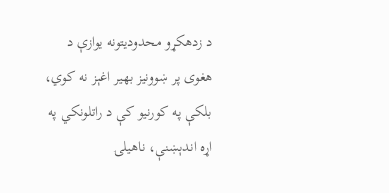د زدهکړو محدودیتونه یوازې د هغوی پر ښوونیز بهیر اغېز نه کوي، بلکې په کورنیو کې د راتلونکي په اړه اندېښنې، ناهیلۍ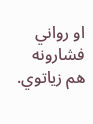او رواني فشارونه هم زیاتوي.